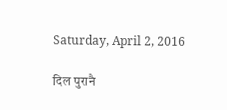Saturday, April 2, 2016

दिल पुरानै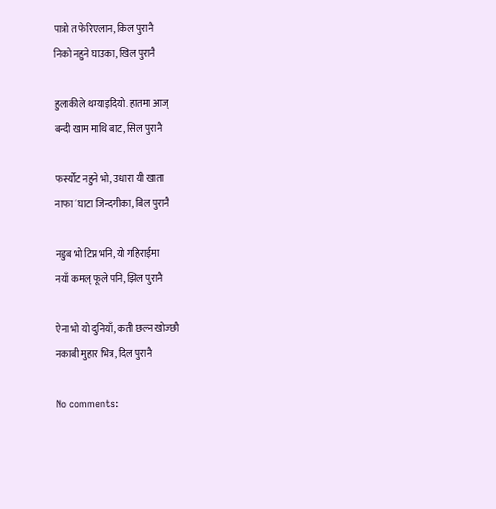पात्रो त फेरिएलान, किल पुरानै
निको नहुने घाउका, खिल पुरानै

हुलाकीले थम्याइदियो. हातमा आज्
बन्दी खाम माथि बाट, सिल पुरानै

फर्स्योट नहुने भो, उधारा यी खाता
नाफा´घाटा जिन्दगीका, बिल पुरानै

नडुब भो टिप्न भनि, यो गहिराईमा
नयाँ कमल् फूले पनि, झिल पुरानै

ऐना भो यो दुनियाँ, कती छल्न खोज्छौ
नकाबी मुहार भित्र, दिल पुरानै

No comments: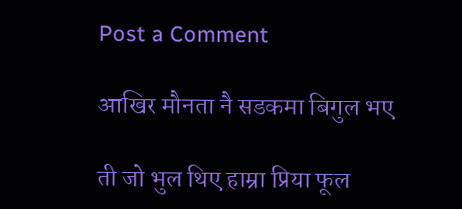Post a Comment

आखिर मौनता नै सडकमा बिगुल भए

ती जो भुल थिए हाम्रा प्रिया फूल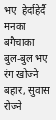भए  हेर्दाहेर्दै मनका बगैचाका बुल-बुल भए रंग खोज्ने बहार, सुवास रोज्ने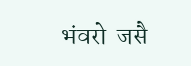भंवरो  जसै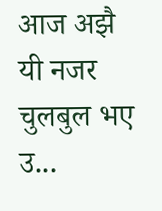आज अझै यी नजर चुलबुल भए  उ...